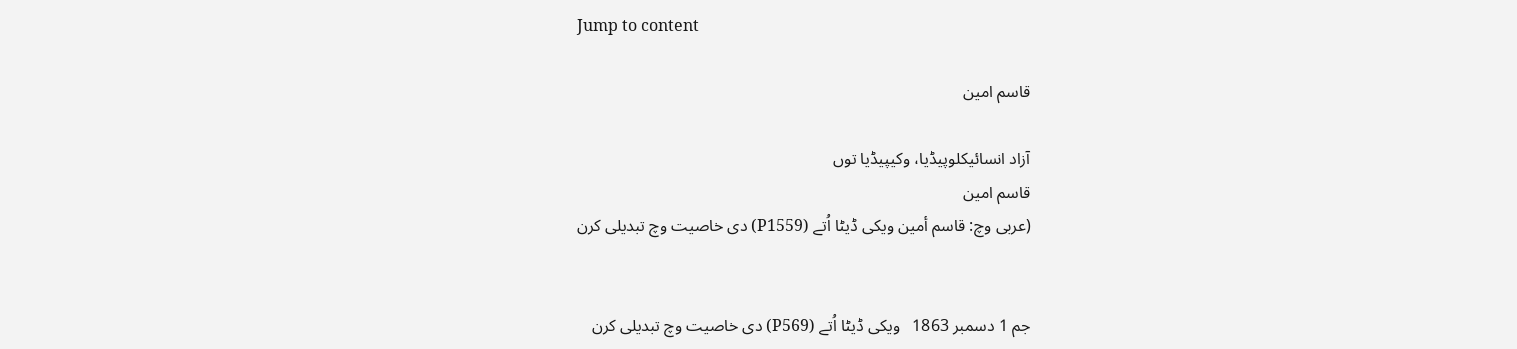Jump to content

قاسم امین

آزاد انسائیکلوپیڈیا، وکیپیڈیا توں
قاسم امین
(عربی وچ: قاسم أمين ویکی ڈیٹا اُتے (P1559) دی خاصیت وچ تبدیلی کرن


جم 1 دسمبر 1863   ویکی ڈیٹا اُتے (P569) دی خاصیت وچ تبدیلی کرن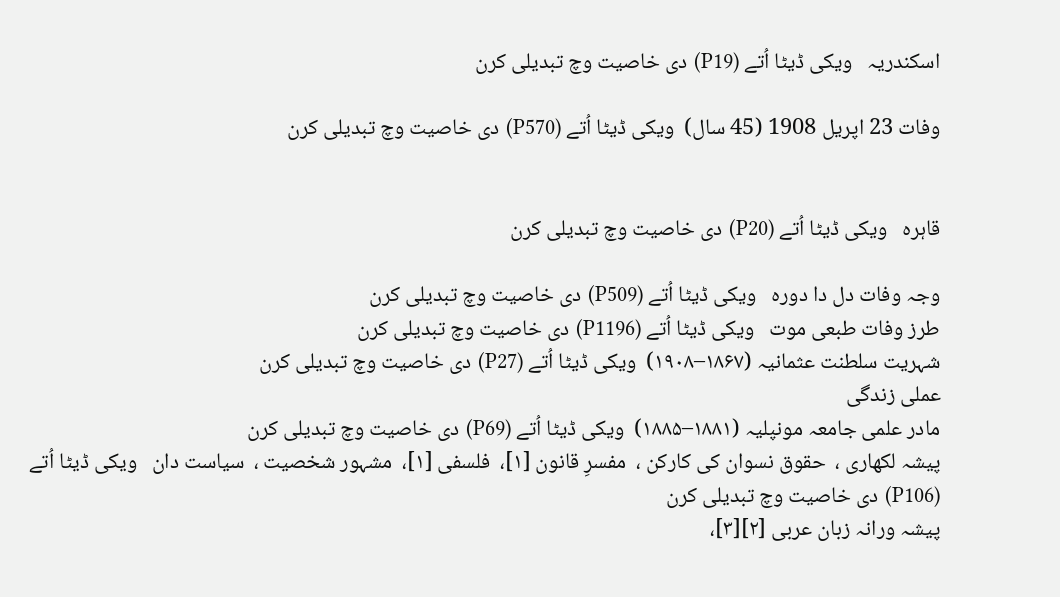اسکندریہ   ویکی ڈیٹا اُتے (P19) دی خاصیت وچ تبدیلی کرن

وفات 23 اپریل 1908 (45 سال)  ویکی ڈیٹا اُتے (P570) دی خاصیت وچ تبدیلی کرن


قاہرہ   ویکی ڈیٹا اُتے (P20) دی خاصیت وچ تبدیلی کرن

وجہ وفات دل دا دورہ   ویکی ڈیٹا اُتے (P509) دی خاصیت وچ تبدیلی کرن
طرز وفات طبعی موت   ویکی ڈیٹا اُتے (P1196) دی خاصیت وچ تبدیلی کرن
شہریت سلطنت عثمانیہ (۱۸۶۷–۱۹۰۸)  ویکی ڈیٹا اُتے (P27) دی خاصیت وچ تبدیلی کرن
عملی زندگی
مادر علمی جامعہ مونپلیہ (۱۸۸۱–۱۸۸۵)  ویکی ڈیٹا اُتے (P69) دی خاصیت وچ تبدیلی کرن
پیشہ لکھاری ،  حقوق نسوان کی کارکن ،  مفسرِ قانون [۱]،  فلسفی [۱]،  مشہور شخصیت ،  سیاست دان   ویکی ڈیٹا اُتے (P106) دی خاصیت وچ تبدیلی کرن
پیشہ ورانہ زبان عربی [۲][۳]،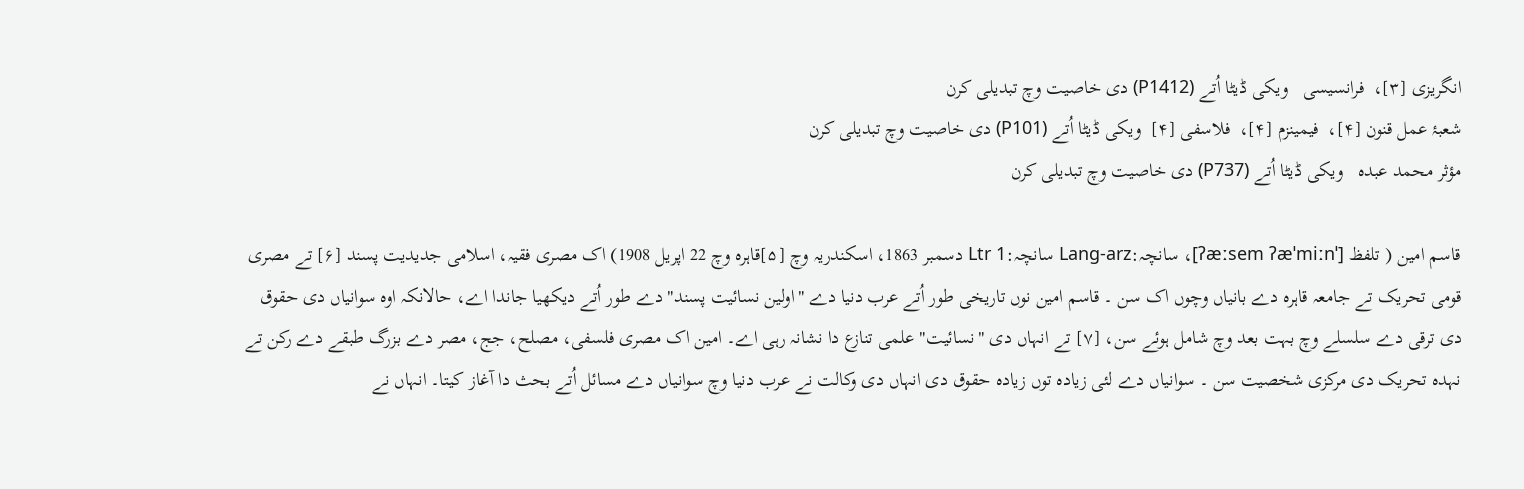انگریزی [۳]،  فرانسیسی   ویکی ڈیٹا اُتے (P1412) دی خاصیت وچ تبدیلی کرن
شعبۂ عمل قنون [۴]،  فیمینزم [۴]،  فلاسفی [۴]  ویکی ڈیٹا اُتے (P101) دی خاصیت وچ تبدیلی کرن
مؤثر محمد عبدہ   ویکی ڈیٹا اُتے (P737) دی خاصیت وچ تبدیلی کرن

قاسم امین ( تلفظ [ˈʔæːsem ʔæˈmiːn]، سانچہ:Lang-arz سانچہ:Ltr 1 دسمبر 1863، اسکندریہ وچ [۵]قاہرہ وچ 22 اپریل 1908) اک مصری فقیہ، اسلامی جدیدیت پسند [۶] تے مصری قومی تحریک تے جامعہ قاہرہ دے بانیاں وچوں اک سن ۔ قاسم امین نوں تاریخی طور اُتے عرب دنیا دے "اولین نسائیت پسند" دے طور اُتے دیکھیا جاندا اے، حالانکہ اوہ سوانیاں دی حقوق دی ترقی دے سلسلے وچ بہت بعد وچ شامل ہوئے سن، [۷] تے انہاں دی "نسائیت" علمی تنازع دا نشانہ رہی اے۔ امین اک مصری فلسفی، مصلح، جج، مصر دے بزرگ طبقے دے رکن تے نہدہ تحریک دی مرکزی شخصیت سن ۔ سوانیاں دے لئی زیادہ توں زیادہ حقوق دی انہاں دی وکالت نے عرب دنیا وچ سوانیاں دے مسائل اُتے بحث دا آغاز کيتا۔ انہاں نے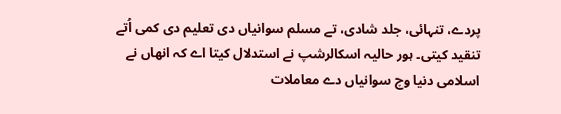پردے، تنہائی، جلد شادی، تے مسلم سوانیاں دی تعلیم دی کمی اُتے تنقید کیتی۔ ہور حالیہ اسکالرشپ نے استدلال کيتا اے کہ انھاں نے اسلامی دنیا وچ سوانیاں دے معاملات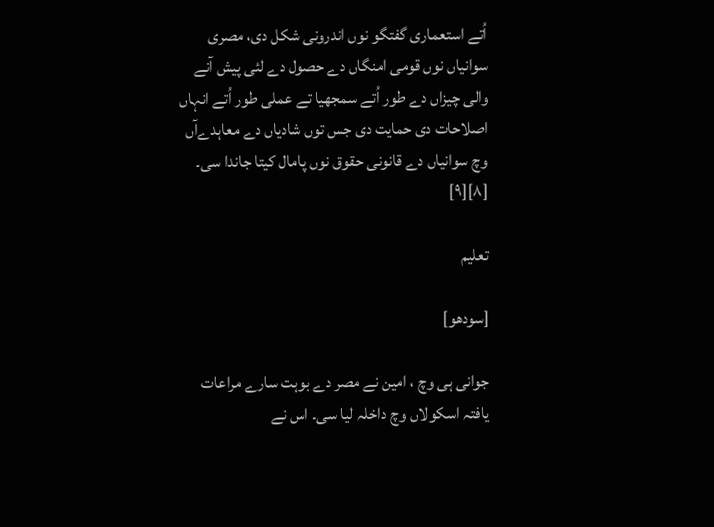اُتے استعماری گفتگو نوں اندرونی شکل دی، مصری سوانیاں نوں قومی امنگاں دے حصول دے لئی پیش آنے والی چیزاں دے طور اُتے سمجھیا تے عملی طور اُتے انہاں اصلاحات دی حمایت دی جس توں شادیاں دے معاہدےآں وچ سوانیاں دے قانونی حقوق نوں پامال کيتا جاندا سی۔ [۸][۹]

تعلیم

[سودھو]

جوانی ہی وچ ، امین نے مصر دے بوہت سارے مراعات یافتہ اسکولاں وچ داخلہ لیا سی۔ اس نے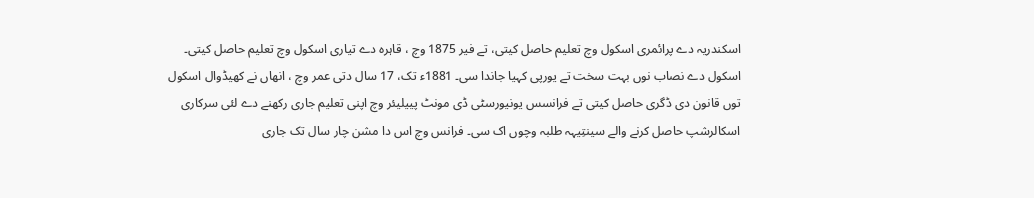اسکندریہ دے پرائمری اسکول وچ تعلیم حاصل کيتی، تے فیر 1875 وچ ، قاہرہ دے تیاری اسکول وچ تعلیم حاصل کيتی۔ اسکول دے نصاب نوں بہت سخت تے یورپی کہیا جاندا سی۔ 1881ء تک، 17 سال دتی عمر وچ ، انھاں نے کھیڈوال اسکول توں قانون دی ڈگری حاصل کيتی تے فرانسس یونیورسٹی ڈی مونٹ پییلیئر وچ اپنی تعلیم جاری رکھنے دے لئی سرکاری اسکالرشپ حاصل کرنے والے سینتِیہہ طلبہ وچوں اک سی۔ فرانس وچ اس دا مشن چار سال تک جاری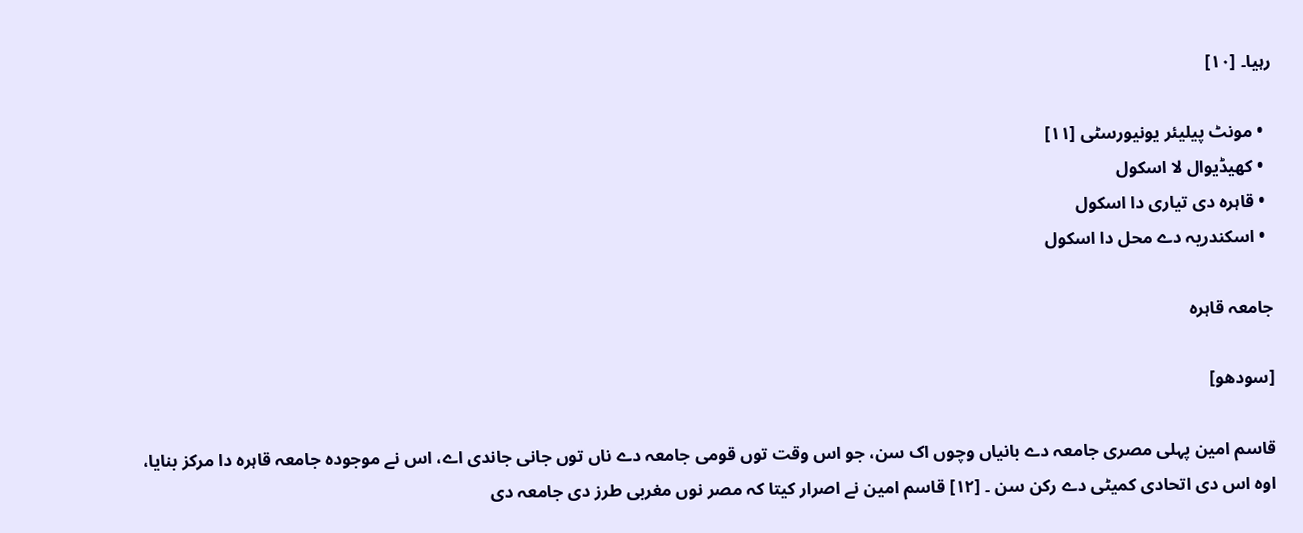رہیا۔ [۱۰]

  • مونٹ پیلیئر یونیورسٹی [۱۱]
  • کھیڈیوال لا اسکول
  • قاہرہ دی تیاری دا اسکول
  • اسکندریہ دے محل دا اسکول

جامعہ قاہرہ

[سودھو]

قاسم امین پہلی مصری جامعہ دے بانیاں وچوں اک سن، جو اس وقت توں قومی جامعہ دے ناں توں جانی جاندی اے، اس نے موجودہ جامعہ قاہرہ دا مرکز بنایا، اوہ اس دی اتحادی کمیٹی دے رکن سن ۔ [۱۲] قاسم امین نے اصرار کيتا کہ مصر نوں مغربی طرز دی جامعہ دی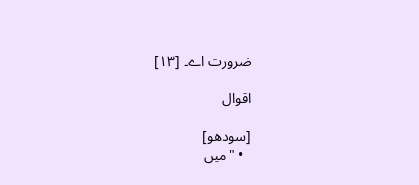ضرورت اے۔ [۱۳]

اقوال

[سودھو]
  • "ميں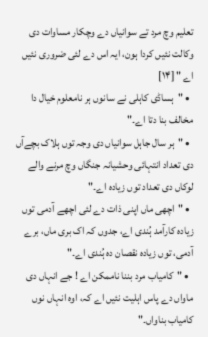تعلیم وچ مرد تے سوانیاں دے وچکار مساوات دی وکالت نئيں کردا ہون، ایہ اس دے لئی ضروری نئيں اے " [۱۴]
  • "ہساڈی کاہلی نے سانوں ہر نامعلوم خیال دا مخالف بنا دتا اے۔"
  • "ہر سال جاہل سوانیاں دی وجہ توں ہلاک بچےآں دی تعداد انتہائی وحشیانہ جنگاں وچ مرنے والے لوکاں دی تعداد توں زیادہ اے۔"
  • "اچھی ماں اپنی ذات دے لئی اچھے آدمی توں زیادہ کارآمد ہُندی اے، جدوں کہ اک بری ماں، برے آدمی، توں زیادہ نقصان دہ ہُندی اے۔"
  • "کامیاب مرد بننا ناممکن اے ! جے انہاں دی ماواں دے پاس اہلیت نئيں اے کہ، اوہ انہاں نوں کامیاب بناواں۔"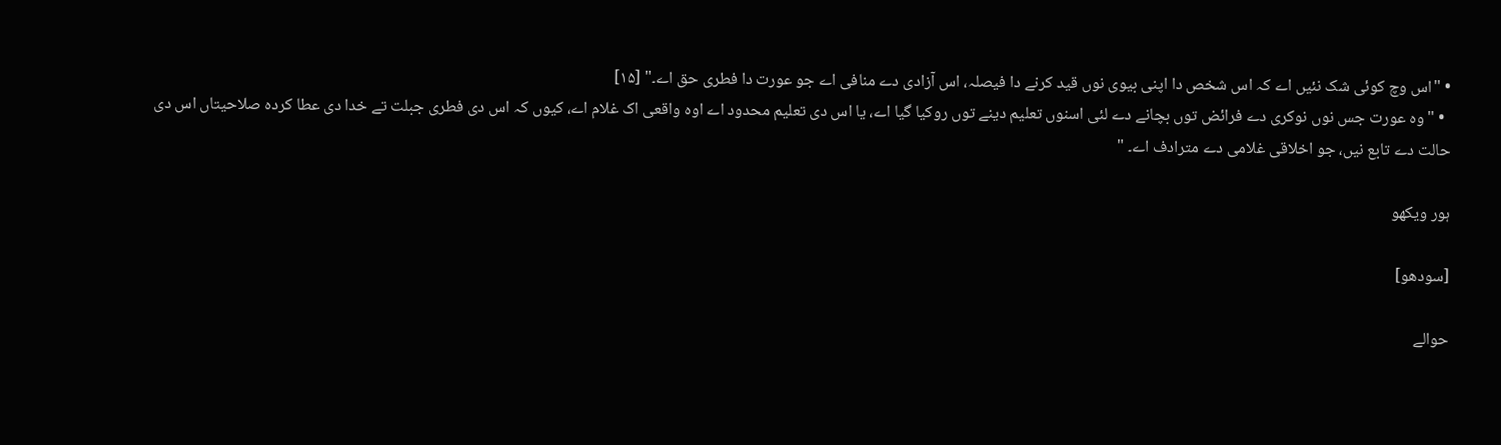• "اس وچ کوئی شک نئيں اے کہ اس شخص دا اپنی بیوی نوں قید کرنے دا فیصلہ، اس آزادی دے منافی اے جو عورت دا فطری حق اے۔" [۱۵]
  • "وہ عورت جس نوں نوکری دے فرائض توں بچانے دے لئی اسنوں تعلیم دینے توں روکیا گیا اے، یا اس دی تعلیم محدود اے اوہ واقعی اک غلام اے، کیوں کہ اس دی فطری جبلت تے خدا دی عطا کردہ صلاحیتاں اس دی حالت دے تابع نيں، جو اخلاقی غلامی دے مترادف اے۔ "

ہور ویکھو

[سودھو]

حوالے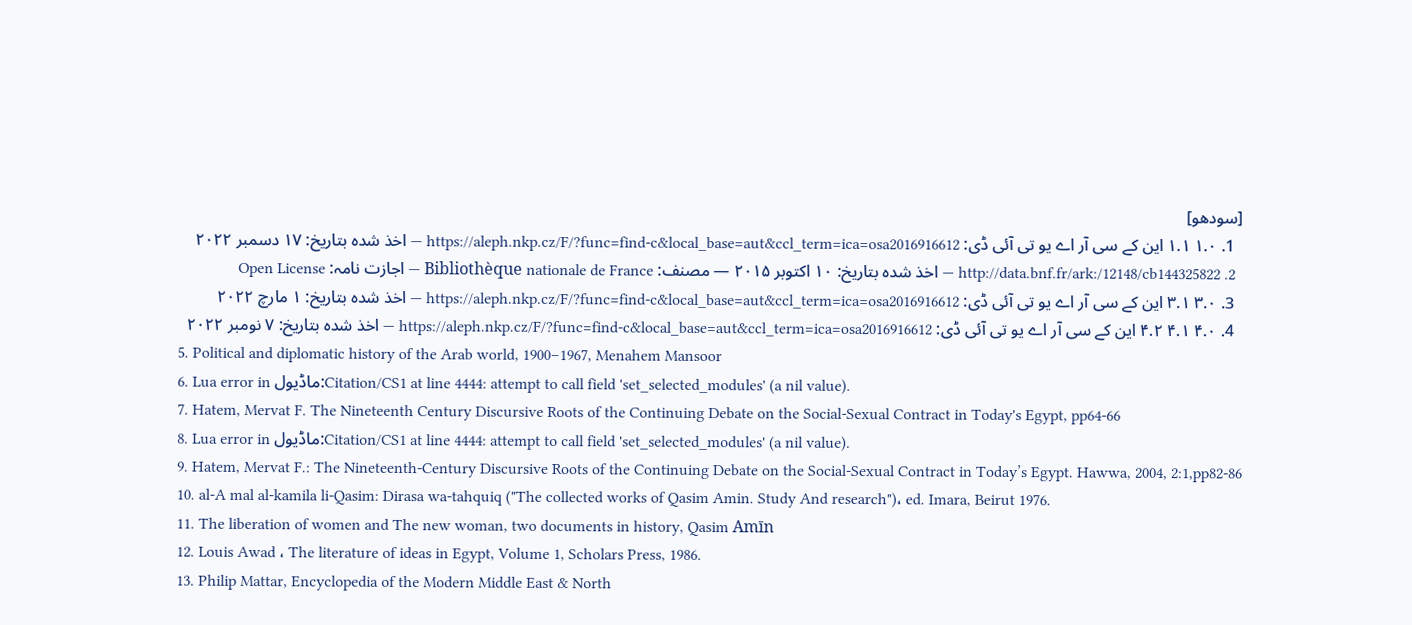[سودھو]
  1. ۱.۰ ۱.۱ این کے سی آر اے یو تی آئی ڈی: https://aleph.nkp.cz/F/?func=find-c&local_base=aut&ccl_term=ica=osa2016916612 — اخذ شدہ بتاریخ: ۱۷ دسمبر ۲۰۲۲
  2. http://data.bnf.fr/ark:/12148/cb144325822 — اخذ شدہ بتاریخ: ۱۰ اکتوبر ۲۰۱۵ — مصنف: Bibliothèque nationale de France — اجازت نامہ: Open License
  3. ۳.۰ ۳.۱ این کے سی آر اے یو تی آئی ڈی: https://aleph.nkp.cz/F/?func=find-c&local_base=aut&ccl_term=ica=osa2016916612 — اخذ شدہ بتاریخ: ۱ مارچ ۲۰۲۲
  4. ۴.۰ ۴.۱ ۴.۲ این کے سی آر اے یو تی آئی ڈی: https://aleph.nkp.cz/F/?func=find-c&local_base=aut&ccl_term=ica=osa2016916612 — اخذ شدہ بتاریخ: ۷ نومبر ۲۰۲۲
  5. Political and diplomatic history of the Arab world, 1900–1967, Menahem Mansoor
  6. Lua error in ماڈیول:Citation/CS1 at line 4444: attempt to call field 'set_selected_modules' (a nil value).
  7. Hatem, Mervat F. The Nineteenth Century Discursive Roots of the Continuing Debate on the Social-Sexual Contract in Today's Egypt, pp64-66
  8. Lua error in ماڈیول:Citation/CS1 at line 4444: attempt to call field 'set_selected_modules' (a nil value).
  9. Hatem, Mervat F.: The Nineteenth-Century Discursive Roots of the Continuing Debate on the Social-Sexual Contract in Today’s Egypt. Hawwa, 2004, 2:1,pp82-86
  10. al-A mal al-kamila li-Qasim: Dirasa wa-tahquiq ("The collected works of Qasim Amin. Study And research")، ed. Imara, Beirut 1976.
  11. The liberation of women and The new woman, two documents in history, Qasim Amīn
  12. Louis Awad ، The literature of ideas in Egypt, Volume 1, Scholars Press, 1986.
  13. Philip Mattar, Encyclopedia of the Modern Middle East & North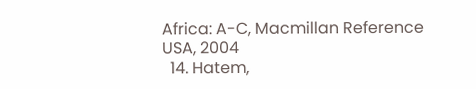Africa: A-C, Macmillan Reference USA, 2004
  14. Hatem,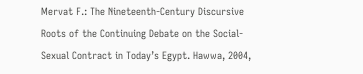Mervat F.: The Nineteenth-Century Discursive Roots of the Continuing Debate on the Social-Sexual Contract in Today’s Egypt. Hawwa, 2004,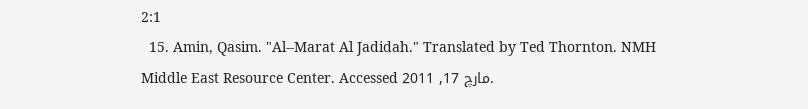2:1
  15. Amin, Qasim. "Al--Marat Al Jadidah." Translated by Ted Thornton. NMH Middle East Resource Center. Accessed مارچ 17, 2011.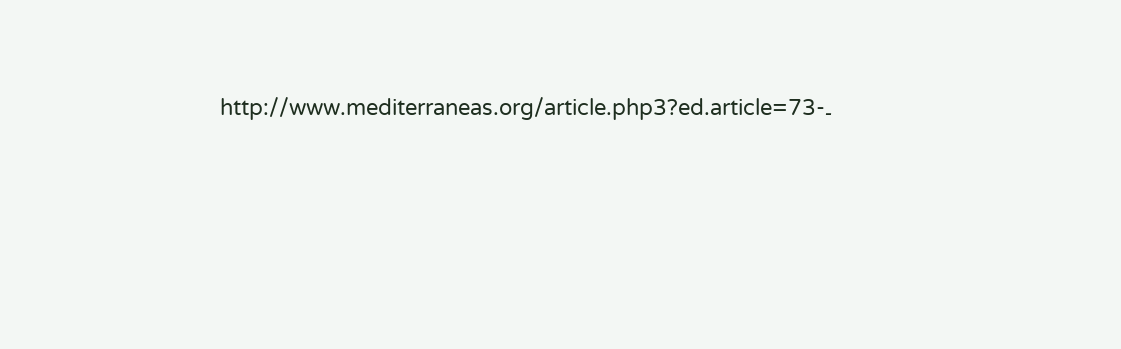http://www.mediterraneas.org/article.php3?ed.article=73-۔